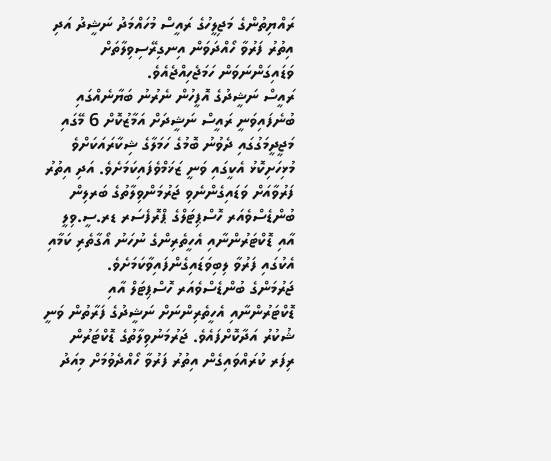ރައްޔިތުންގެ މަޖިލީހުގެ ރައީސް މުހައްމަދު ނަޝީދު އަދި އިތުރު ފަރުވާ ހޯއްދަވަން އިނގިރޭސިވިލާތަށް ވަޑައިގަންނަވަން ހަމަޖެހިއްޖެއެވެ.
ރައީސް ނަޝީދުގެ އޮފީހުން ނެރުނު ބަޔާނެއްގައި ބުނެފައިވަނީ ރައީސް ނަޝީދަށް އަމާޒުކޮށް 6 މޭގައި މަޖީދީމަގުގައި ދެވުނު ބޮމުގެ ހަމަލާގެ ޝިކާރައަކަށްވެ މުޅިހަށިކޮޅު އެކީގައި ވަނީ ޒަޚަމްވެފައިކަމަށެވެ. އަދި އިތުރު ފަރުވާއަށް ވަޑައިގެންނެވި ޖަރުމަންވިލާތުގެ ބަރލިން ބުންޑެސްވެއަރ ހޮސްޕިޓަލްގެ ޕްރޮފެސަރ ޑރ.ސީ.ވިލީ އާއި ޑޮކްޓަރުންނާއި އެހީތެރިންގެ ނުހަނު އޯގާތެރި ކަމާއި އެކުގައި ފަރުވާ ލިބިވަޑައިގެންފައިވާކަމަށެވެ.
ޖަރުމަންގެ ބުންޑެސްވެއަރ ހޮސްޕިޓަލް އާއި ޑޮކްޓަރުންނާއި އެހީތެރިންނަށް ނަޝީދުގެ ފަރާތުން ވަނީ ޝުކުރު އަދާކޮށްފައެވެ. ޖަރުމަނުވިލާތުގެ ޑޮކްޓަރުން ރިފަރ ކުރައްވައިގެން އިތުރު ފަރުވާ ހޯއްދެވުމަށް މިއަދު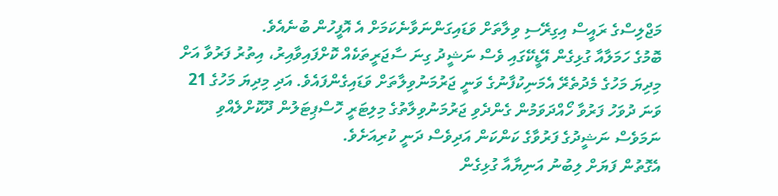މަޖްލިސްގެ ރައީސް އިގިރޭސި ވިލާތަށް ވަޑައިގަންނަވާނެކަމަށް އެ އޮފީހުން ބުނެއެވެ.
ބޮމުގެ ހަމަލާއާ ގުޅިގެން އޭޑީކޭގައި ވެސް ނަޝީދު ގިނަ ސާޖަރީތަކެއް ކޮށްފައިވާއިރު، އިތުރު ފަރުވާ އަށް މިދިޔަ މަހުގެ މެދުތެރޭ އެމަނިކުފާނުގެ ވަނީ ޖަރުމަނުވިލާތަށް ވަޑައިގެންފައެވެ. އަދި މިދިޔަ މަހުގެ 21 ވަނަ ދުވަހު ފަރުވާ ހޯއްދަވަމުން ގެންދެވި ޖަރުމަނުވިލާތުގެ މިލިޓަރީ ހޮސްޕިޓަލުން ދޫކޮށްލެއްވި ނަމަވެސް ނަޝީދުގެ ފަރުވާގެ ކަންކަން އަދިވެސް ދަނީ ކުރިއަށެވެ.
އެގޮތުން ފަޔަށް ލިބުނު އަނިޔާއާ ގުޅިގެން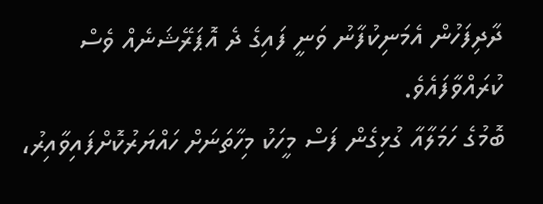ދާދިފަހުން އެމަނިކުފާނު ވަނީ ފައިގެ ދެ އޮޕަރޭޝަނެއް ވެސް ކުރައްވާފައެވެ.
ބޮމުގެ ހަމަލާއާ ގުޅިގެން ފަސް މީހަކު މިހާތަނަށް ހައްޔަރުކޮށްފައިވާއިރު،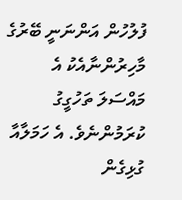ފުލުހުން އަންނަނީ ބޭރުގެ މާހިރުންނާއެކު އެ މައްސަލަ ތަހުގީގު ކުރަމުންނެވެ. އެ ހަމަލާއާ ގުޅިގެން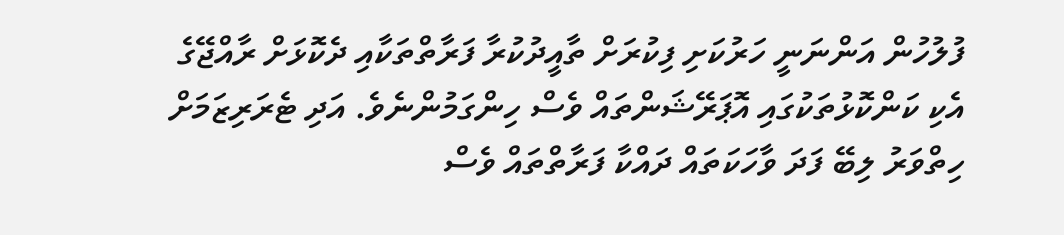ފުލުހުން އަންނަނީ ހަރުކަށި ފިކުރަށް ތާއީދުކުރާ ފަރާތްތަކާއި ދެކޮޅަށް ރާއްޖޭގެ އެކި ކަންކޮޅުތަކުގައި އޮޕަރޭޝަންތައް ވެސް ހިންގަމުންނެވެ. އަދި ޓެރަރިޒަމަށް ހިތްވަރު ލިބޭ ފަދަ ވާހަކަތައް ދައްކާ ފަރާތްތައް ވެސް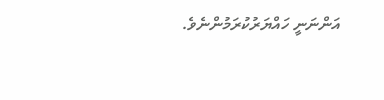އަންނަނީ ހައްޔަރުކުރަމުންނެވެ.